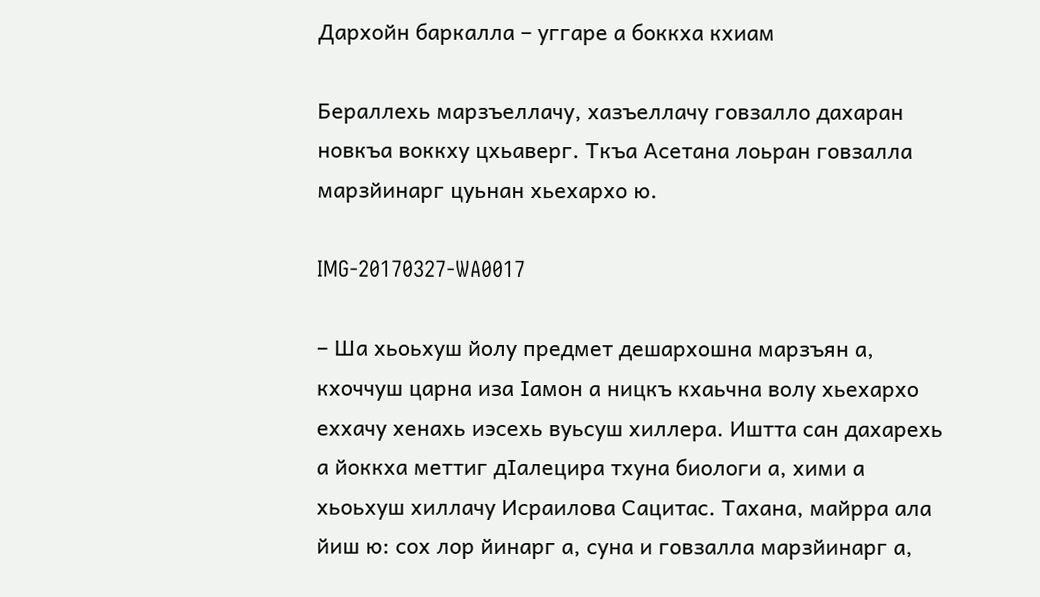Дархойн баркалла – уггаре а боккха кхиам

Бераллехь марзъеллачу, хазъеллачу говзалло дахаран новкъа воккху цхьаверг. Ткъа Асетана лоьран говзалла марзйинарг цуьнан хьехархо ю.

IMG-20170327-WA0017

– Ша хьоьхуш йолу предмет дешархошна марзъян а, кхоччуш царна иза Iамон а ницкъ кхаьчна волу хьехархо еххачу хенахь иэсехь вуьсуш хиллера. Иштта сан дахарехь а йоккха меттиг дIалецира тхуна биологи а, хими а хьоьхуш хиллачу Исраилова Сацитас. Тахана, майрра ала йиш ю: сох лор йинарг а, суна и говзалла марзйинарг а,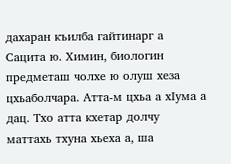дахаран къилба гайтинарг а Сацита ю. Химин, биологин предметаш чолхе ю олуш хеза цхьаболчара. Атта-м цхьа а хIума а дац. Тхо атта кхетар долчу маттахь тхуна хьеха а, ша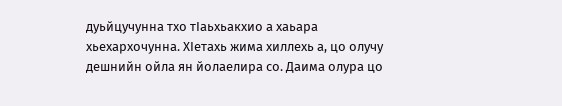дуьйцучунна тхо тIаьхьакхио а хаьара хьехархочунна. ХIетахь жима хиллехь а, цо олучу дешнийн ойла ян йолаелира со. Даима олура цо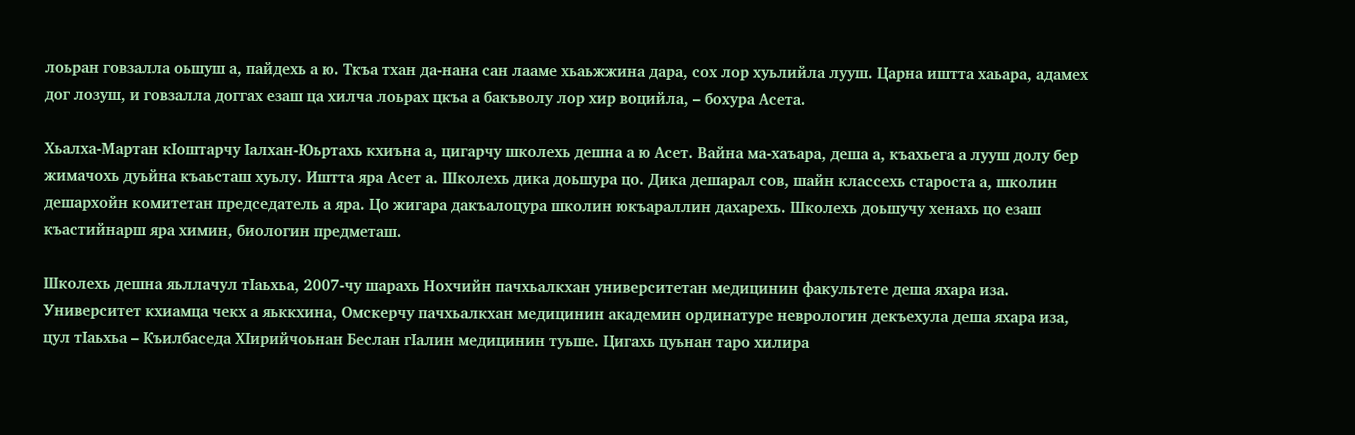лоьран говзалла оьшуш а, пайдехь а ю. Ткъа тхан да-нана сан лааме хьаьжжина дара, сох лор хуьлийла лууш. Царна иштта хаьара, адамех дог лозуш, и говзалла доггах езаш ца хилча лоьрах цкъа а бакъволу лор хир воцийла, – бохура Асета.

Хьалха-Мартан кIоштарчу Iалхан-Юьртахь кхиъна а, цигарчу школехь дешна а ю Асет. Вайна ма-хаъара, деша а, къахьега а лууш долу бер жимачохь дуьйна къаьсташ хуьлу. Иштта яра Асет а. Школехь дика доьшура цо. Дика дешарал сов, шайн классехь староста а, школин дешархойн комитетан председатель а яра. Цо жигара дакъалоцура школин юкъараллин дахарехь. Школехь доьшучу хенахь цо езаш къастийнарш яра химин, биологин предметаш.

Школехь дешна яьллачул тIаьхьа, 2007-чу шарахь Нохчийн пачхьалкхан университетан медицинин факультете деша яхара иза. Университет кхиамца чекх а яьккхина, Омскерчу пачхьалкхан медицинин академин ординатуре неврологин декъехула деша яхара иза, цул тIаьхьа – Къилбаседа ХIирийчоьнан Беслан гIалин медицинин туьше. Цигахь цуьнан таро хилира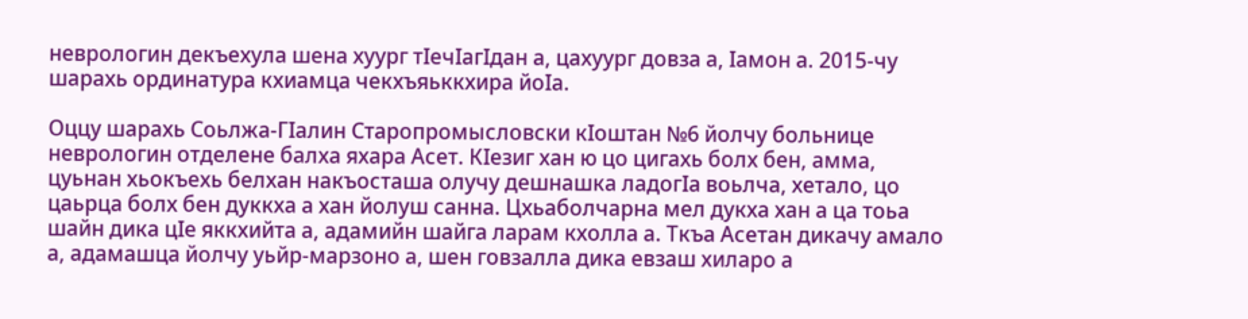неврологин декъехула шена хуург тIечIагIдан а, цахуург довза а, Iамон а. 2015-чу шарахь ординатура кхиамца чекхъяьккхира йоIа.

Оццу шарахь Соьлжа-ГIалин Старопромысловски кIоштан №6 йолчу больнице неврологин отделене балха яхара Асет. КIезиг хан ю цо цигахь болх бен, амма, цуьнан хьокъехь белхан накъосташа олучу дешнашка ладогIа воьлча, хетало, цо цаьрца болх бен дуккха а хан йолуш санна. Цхьаболчарна мел дукха хан а ца тоьа шайн дика цIе яккхийта а, адамийн шайга ларам кхолла а. Ткъа Асетан дикачу амало а, адамашца йолчу уьйр-марзоно а, шен говзалла дика евзаш хиларо а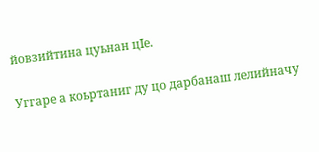йовзийтина цуьнан цIе.

Уггаре а коьртаниг ду цо дарбанаш лелийначу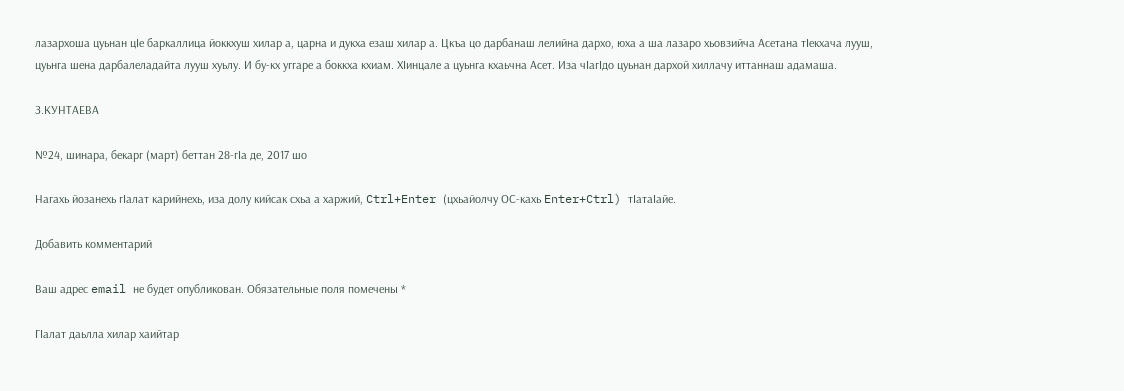лазархоша цуьнан цIе баркаллица йоккхуш хилар а, царна и дукха езаш хилар а. Цкъа цо дарбанаш лелийна дархо, юха а ша лазаро хьовзийча Асетана тIекхача лууш, цуьнга шена дарбалеладайта лууш хуьлу. И бу-кх уггаре а боккха кхиам. ХIинцале а цуьнга кхаьчна Асет. Иза чIагIдо цуьнан дархой хиллачу иттаннаш адамаша.

З.КУНТАЕВА

№24, шинара, бекарг (март) беттан 28-гIа де, 2017 шо

Нагахь йозанехь гIалат карийнехь, иза долу кийсак схьа а харжий, Ctrl+Enter (цхьайолчу ОС-кахь Enter+Ctrl) тIатаIайе.

Добавить комментарий

Ваш адрес email не будет опубликован. Обязательные поля помечены *

ГIалат даьлла хилар хаийтар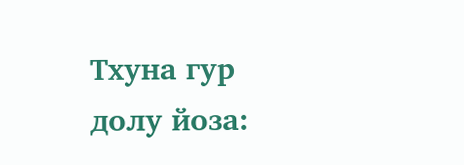Тхуна гур долу йоза: